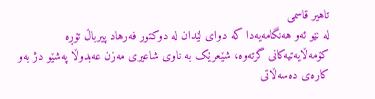تاهیر قاسمی
لە نێو ئەو هەنگامەیەدا کە دوای لێدان لە دوکتور فەرهاد پیرباڵ تۆڕە کۆمەڵایەتیەکانی گرتەوە، شێعرێک بە ناوی شاعیری مەزن عەبدوڵا پەشێو دژ بەو کارەی دەسەڵاتی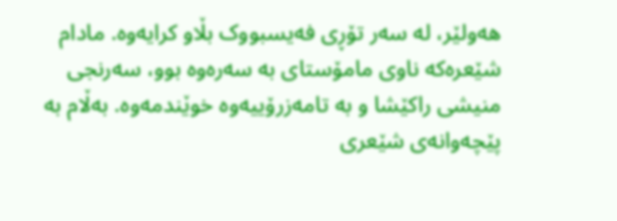هەولێر، لە سەر تۆڕی فەیسبووک بڵاو کرایەوە. مادام شێعرەکە ناوی مامۆستای بە سەرەوە بوو، سەرنجی منیشی راکێشا و بە تامەزرۆییەوە خوێندمەوە. بەڵام بە پێچەوانەی شێعری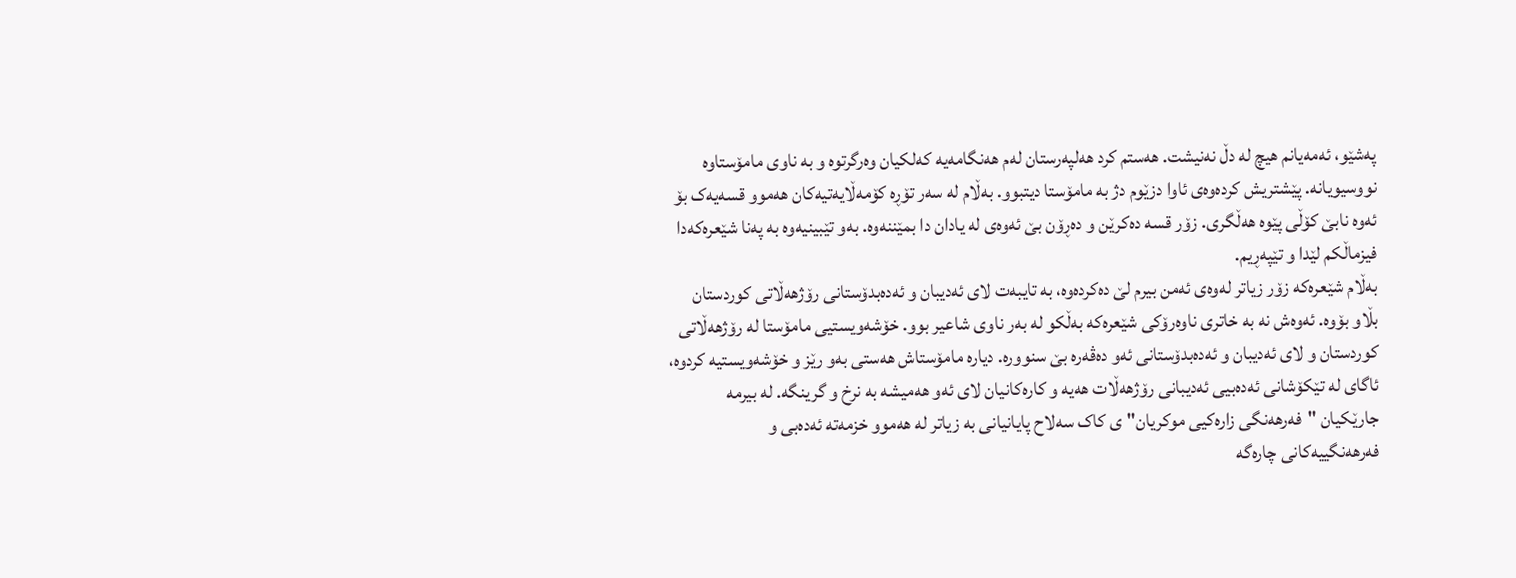پەشێو، ئەمەیانم هیچ لە دڵ نەنیشت. هەستم کرد هەلپەرستان لەم هەنگامەیە کەلکیان وەرگرتوە و بە ناوی مامۆستاوە نووسیویانە. پێشتریش کردەوەی ئاوا دزێوم دژ بە مامۆستا دیتبوو. بەڵام لە سەر تۆڕە کۆمەڵایەتیەکان هەموو قسەیەک بۆ ئەوە نابێ کۆڵی پێوە هەڵگری. زۆر قسە دەکرێن و دەڕۆن بێ ئەوەی لە یادان دا بمێننەوە. بەو تێبینیەوە بە پەنا شێعرەکەدا فیزماڵکم لێدا و تێپەڕیم.
بەڵام شێعرەکە زۆر زیاتر لەوەی ئەمن بیرم لێ دەکردەوە، بە تایبەت لای ئەدیبان و ئەدەبدۆستانی رۆژهەڵاتی کوردستان بڵاو بۆوە. ئەوەش نە بە خاتری ناوەرۆکی شێعرەکە بەڵکو لە بەر ناوی شاعیر بوو. خۆشەویستیی مامۆستا لە رۆژهەڵاتی کوردستان و لای ئەدیبان و ئەدەبدۆستانی ئەو دەڤەرە بێ سنوورە. دیارە مامۆستاش هەستی بەو رێز و خۆشەویستیە کردوە، ئاگای لە تێکۆشانی ئەدەبیی ئەدیبانی رۆژهەڵات هەیە و کارەکانیان لای ئەو هەمیشە بە نرخ و گرینگە. لە بیرمە جارێکیان "فەرهەنگی زارەکیی موکریان"ی کاک سەلاح پایانیانی بە زیاتر لە هەموو خزمەتە ئەدەبی و فەرهەنگییەکانی چارەگە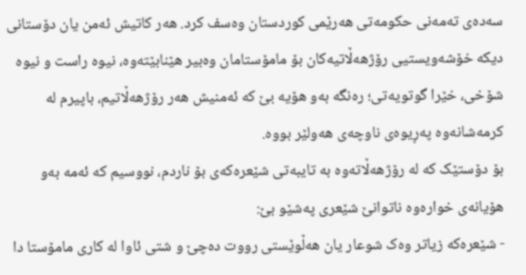سەدەی تەمەنی حکومەتی هەرێمی کوردستان وەسف کرد. هەر کاتیش ئەمن یان دۆستانی دیکە خۆشەویستیی رۆژهەڵاتیەکان بۆ مامۆستامان وەبیر هێنابێتەوە، نیوە راست و نیوە شۆخی، خێرا گوتویەتی؛ رەنگە بەو هۆیە بێ کە ئەمنیش هەر رۆژهەڵاتیم، باپیرم لە کرمەشانەوە پەڕیوەی ناوچەی هەولێر بووە.
بۆ دۆستێک کە لە رۆژهەڵاتەوە بە تایبەتی شێعرەکەی بۆ ناردم، نووسیم کە ئەمە بەو هۆیانەی خوارەوە ناتوانێ شێعری پەشێو بێ:
- شێعرەکە زیاتر وەک شوعار یان هەڵوێستی رووت دەچێ و شتی ئاوا لە کاری مامۆستا دا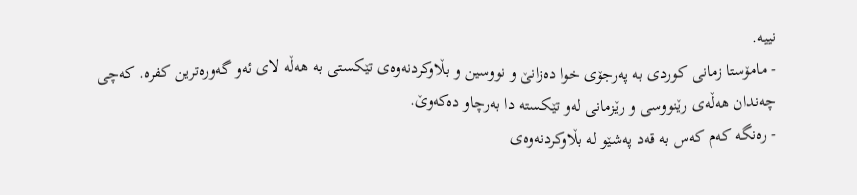نییە.
- مامۆستا زمانی کوردی بە پەرجۆی خوا دەزانێ و نووسین و بڵاوکردنەوەی تێکستی بە هەڵە لای ئەو گەورەترین کفرە. کەچی چەندان هەڵەی رێنووسی و رێزمانی لەو تێکستە دا بەرچاو دەکەوێ.
- رەنگە کەم کەس بە قەد پەشێو لە بڵاوکردنەوەی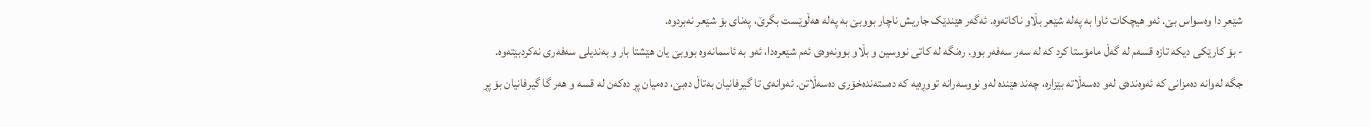شێعر دا وەسواس بێ. ئەو هیچکات ئاوا بە پەلە شێعر بڵاو ناکاتەوە. ئەگەر هێندێک جاریش ناچار بووبێ بە پەلە هەڵوێست بگرێ، پەنای بۆ شێعر نەبردوە.
- بۆ کارێکی دیکە تازە قسەم لە گەڵ مامۆستا کرد کە لە سەر سەفەر بوو. رەنگە لە کاتی نووسین و بڵاو بوونەوەی ئەم شێعرەدا، ئەو بە ئاسمانەوە بووبێ یان هێشتا بار و بەندیلی سەفەری نەکردبێتەوە.
جگە لەوانە دەمزانی کە ئەوەندەی لەو دەسەڵاتە بێزارە، چەند هێندە لەو نووسەرانە تووڕەیە کە دەستەندەخۆری دەسەڵاتن. ئەوانەی تا گیرفانیان بەتاڵ دەبێ، دەمیان پڕ دەکەن لە قسە و هەر گا گیرفانیان بۆ پڕ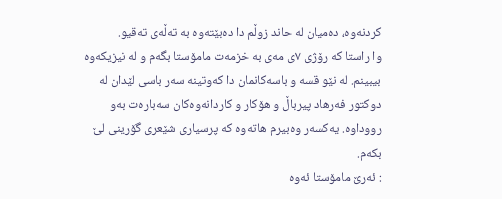کردنەوە، دەمیان لە حاند زوڵم دا دەبێتەوە بە تەڵەی تەقیو.
وا راستا کە رۆژی ٧ی مەی بە خزمەت مامۆستا بگەم و لە نیزیکەوە بیبینم. لە نێو قسە و باسەکانمان دا کەوتینە سەر باسی لێدان لە دوکتور فەرهاد پیرباڵ و هۆکار و کاردانەوەکان سەبارەت بەو رووداوە. یەکسەر وەبیرم هاتەوە کە پرسیاری شێعری گۆرینی لێ بکەم.
: ئەرێ مامۆستا ئەوە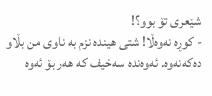شێعری تۆ بوو؟!
- کوڕە نەوەڵا! شتی هیندە نزم بە ناوی من بڵاو دەکەنەوە. ئەوەندە سەخیف کە هەر بۆ ئەوە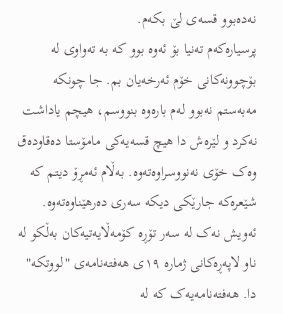نەدەبوو قسەی لێ بکەم.
پرسیارەکەم تەنیا بۆ ئەوە بوو کە بە تەواوی لە بۆچوونەکانی خۆم ئەرخەیان بم. جا چونکە مەبەستم نەبوو لەم بارەوە بنووسم، هیچم یاداشت نەکرد و لێرەش دا هیچ قسەیەکی مامۆستا دەقاودەق وەک خۆی نەنووسراوەتەوە. بەڵام ئەمڕۆ دیتم کە شێعرەکە جارێکی دیکە سەری دەرهێناوەتەوە. ئەویش نەک لە سەر تۆڕە کۆمەڵایەتیەکان بەڵکو لە ناو لاپەڕەکانی ژمارە ١٩ی هەفتەنامەی "لووتکە" دا. هەفتەنامەیەک کە لە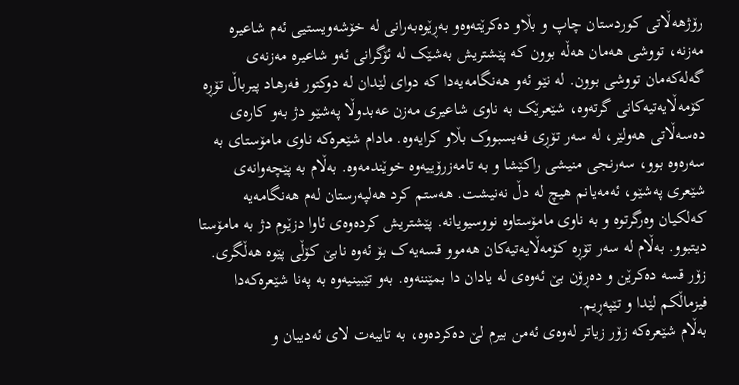رۆژهەڵاتی کوردستان چاپ و بڵاو دەکرێتەوەو بەڕێوەبەرانی لە خۆشەویستیی ئەم شاعیرە مەزنە، تووشی هەمان هەڵە بوون کە پێشتریش بەشێک لە ئۆگرانی ئەو شاعیرە مەزنەی گەلەکەمان تووشی بوون. لە نێو ئەو هەنگامەیەدا کە دوای لێدان لە دوکتور فەرهاد پیرباڵ تۆڕە کۆمەڵایەتیەکانی گرتەوە، شێعرێک بە ناوی شاعیری مەزن عەبدوڵا پەشێو دژ بەو کارەی دەسەڵاتی هەولێر، لە سەر تۆڕی فەیسبووک بڵاو کرایەوە. مادام شێعرەکە ناوی مامۆستای بە سەرەوە بوو، سەرنجی منیشی راکێشا و بە تامەزرۆییەوە خوێندمەوە. بەڵام بە پێچەوانەی شێعری پەشێو، ئەمەیانم هیچ لە دڵ نەنیشت. هەستم کرد هەلپەرستان لەم هەنگامەیە کەلکیان وەرگرتوە و بە ناوی مامۆستاوە نووسیویانە. پێشتریش کردەوەی ئاوا دزێوم دژ بە مامۆستا دیتبوو. بەڵام لە سەر تۆڕە کۆمەڵایەتیەکان هەموو قسەیەک بۆ ئەوە نابێ کۆڵی پێوە هەڵگری. زۆر قسە دەکرێن و دەڕۆن بێ ئەوەی لە یادان دا بمێننەوە. بەو تێبینیەوە بە پەنا شێعرەکەدا فیزماڵکم لێدا و تێپەڕیم.
بەڵام شێعرەکە زۆر زیاتر لەوەی ئەمن بیرم لێ دەکردەوە، بە تایبەت لای ئەدیبان و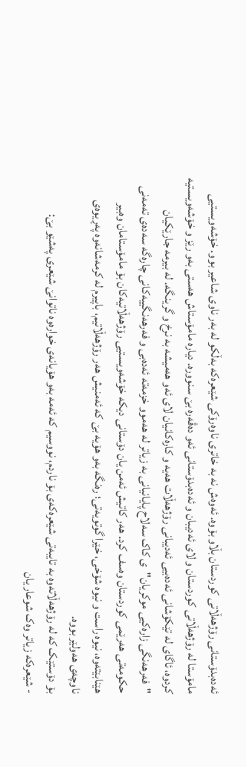ئەدەبدۆستانی رۆژهەڵاتی کوردستان بڵاو بۆوە. ئەوەش نە بە خاتری ناوەرۆکی شێعرەکە بەڵکو لە بەر ناوی شاعیر بوو. خۆشەویستیی مامۆستا لە رۆژهەڵاتی کوردستان و لای ئەدیبان و ئەدەبدۆستانی ئەو دەڤەرە بێ سنوورە. دیارە مامۆستاش هەستی بەو رێز و خۆشەویستیە کردوە، ئاگای لە تێکۆشانی ئەدەبیی ئەدیبانی رۆژهەڵات هەیە و کارەکانیان لای ئەو هەمیشە بە نرخ و گرینگە. لە بیرمە جارێکیان "فەرهەنگی زارەکیی موکریان"ی کاک سەلاح پایانیانی بە زیاتر لە هەموو خزمەتە ئەدەبی و فەرهەنگییەکانی چارەگە سەدەی تەمەنی حکومەتی هەرێمی کوردستان وەسف کرد. هەر کاتیش ئەمن یان دۆستانی دیکە خۆشەویستیی رۆژهەڵاتیەکان بۆ مامۆستامان وەبیر هێنابێتەوە، نیوە راست و نیوە شۆخی، خێرا گوتویەتی؛ رەنگە بەو هۆیە بێ کە ئەمنیش هەر رۆژهەڵاتیم، باپیرم لە کرمەشانەوە پەڕیوەی ناوچەی هەولێر بووە.
بۆ دۆستێک کە لە رۆژهەڵاتەوە بە تایبەتی شێعرەکەی بۆ ناردم، نووسیم کە ئەمە بەو هۆیانەی خوارەوە ناتوانێ شێعری پەشێو بێ:
- شێعرەکە زیاتر وەک شوعار یان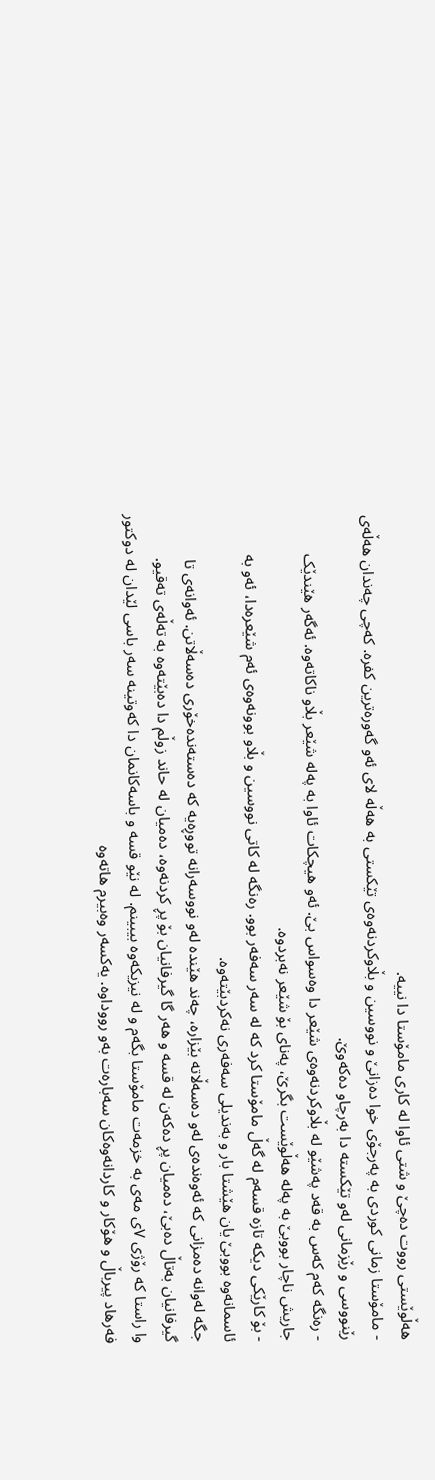هەڵوێستی رووت دەچێ و شتی ئاوا لە کاری مامۆستا دا نییە.
- مامۆستا زمانی کوردی بە پەرجۆی خوا دەزانێ و نووسین و بڵاوکردنەوەی تێکستی بە هەڵە لای ئەو گەورەترین کفرە. کەچی چەندان هەڵەی رێنووسی و رێزمانی لەو تێکستە دا بەرچاو دەکەوێ.
- رەنگە کەم کەس بە قەد پەشێو لە بڵاوکردنەوەی شێعر دا وەسواس بێ. ئەو هیچکات ئاوا بە پەلە شێعر بڵاو ناکاتەوە. ئەگەر هێندێک جاریش ناچار بووبێ بە پەلە هەڵوێست بگرێ، پەنای بۆ شێعر نەبردوە.
- بۆ کارێکی دیکە تازە قسەم لە گەڵ مامۆستا کرد کە لە سەر سەفەر بوو. رەنگە لە کاتی نووسین و بڵاو بوونەوەی ئەم شێعرەدا، ئەو بە ئاسمانەوە بووبێ یان هێشتا بار و بەندیلی سەفەری نەکردبێتەوە.
جگە لەوانە دەمزانی کە ئەوەندەی لەو دەسەڵاتە بێزارە، چەند هێندە لەو نووسەرانە تووڕەیە کە دەستەندەخۆری دەسەڵاتن. ئەوانەی تا گیرفانیان بەتاڵ دەبێ، دەمیان پڕ دەکەن لە قسە و هەر گا گیرفانیان بۆ پڕ کردنەوە، دەمیان لە حاند زوڵم دا دەبێتەوە بە تەڵەی تەقیو.
وا راستا کە رۆژی ٧ی مەی بە خزمەت مامۆستا بگەم و لە نیزیکەوە بیبینم. لە نێو قسە و باسەکانمان دا کەوتینە سەر باسی لێدان لە دوکتور فەرهاد پیرباڵ و هۆکار و کاردانەوەکان سەبارەت بەو رووداوە. یەکسەر وەبیرم هاتەوە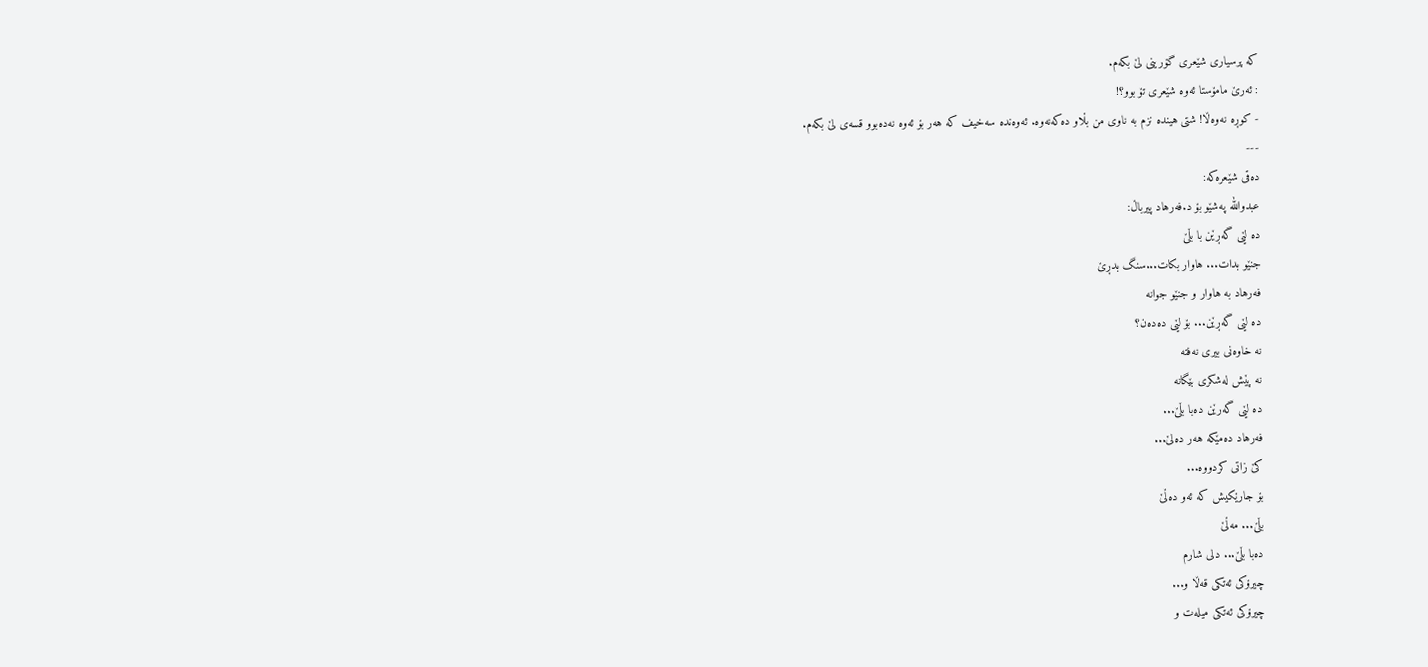کە پرسیاری شێعری گۆرینی لێ بکەم.
: ئەرێ مامۆستا ئەوە شێعری تۆ بوو؟!
- کوڕە نەوەڵا! شتی هیندە نزم بە ناوی من بڵاو دەکەنەوە. ئەوەندە سەخیف کە هەر بۆ ئەوە نەدەبوو قسەی لێ بکەم.
---
دەقی شێعرەکە:
عبدوالله پەشێو بۆ د.فەرهاد پیرباڵ:
ده لێی گەڕێن با بڵێ
جنێو بدات... هاوار بکات...سنگ بدڕێ
فەرهاد به هاوار و جنێو جوانه
ده لێی گەڕێن... بۆ لێی دەدەن؟
نه خاوەنی بیری نەفته
نه پێش لەشکری بێگانه
ده لێی گەرێن دەبا بڵێ...
فەرهاد دەمێکه هەر دەلێ...
کێ زاتی کردووه...
بۆ جارێکیش که ئەو دەڵێ
بڵێ... مەڵێ
دەبا بڵێ... دلی شارم
چیرۆکی ئەتکی قەڵا و...
چیرۆکی ئەتکی میلەت و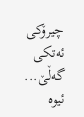چیرۆکی ئەتکی گەڵێ...
ئیوه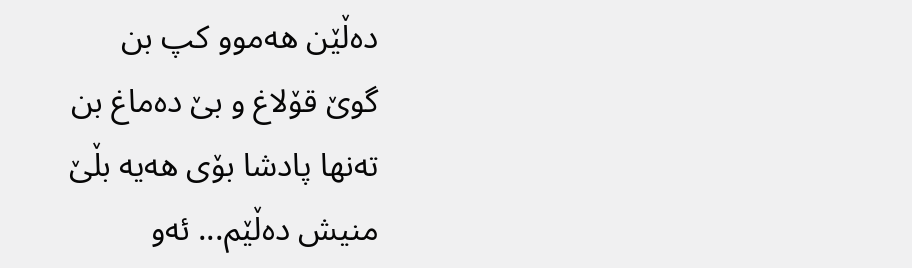دەڵێن هەموو کپ بن
گوێ قۆلاغ و بێ دەماغ بن
تەنها پادشا بۆی هەیه بڵێ
منیش دەڵێم... ئەو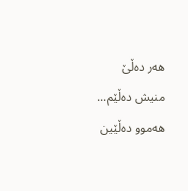هەر دەڵێ
منیش دەڵێم... هەموو دەڵێین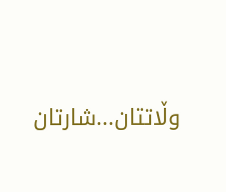وڵاتتان...شارتان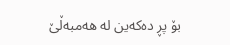بۆ پڕ دەکەین له هەمبەڵێ